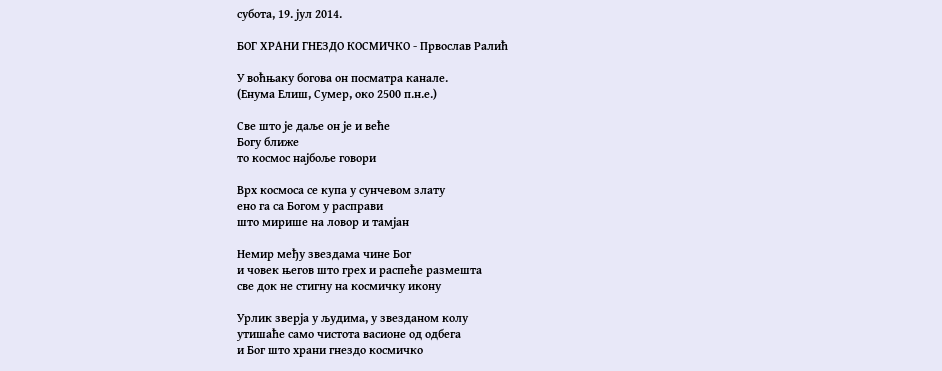субота, 19. јул 2014.

БОГ ХРАНИ ГНЕЗДО КОСМИЧКО - Првослав Ралић

У воћњаку богова он посматра канале.
(Енума Елиш, Сумер, око 2500 п.н.е.)

Све што је даље он је и веће
Богу ближе
то космос најбоље говори

Врх космоса се купа у сунчевом злату
ено га са Богом у расправи
што мирише на ловор и тамјан

Немир међу звездама чине Бог
и човек његов што грех и распеће размешта
све док не стигну на космичку икону

Урлик зверја у људима, у звезданом колу
утишаће само чистота васионе од одбега
и Бог што храни гнездо космичко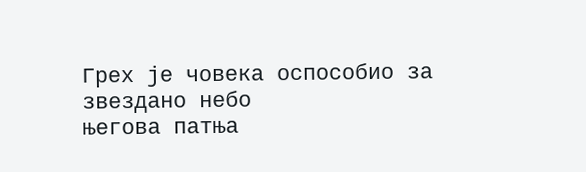Грех је човека оспособио за звездано небо
његова патња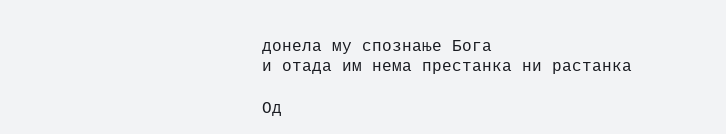донела му спознање Бога
и отада им нема престанка ни растанка

Од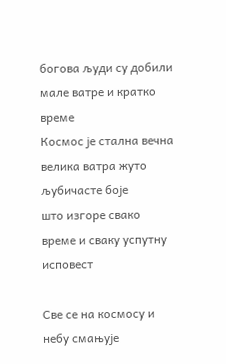богова људи су добили мале ватре и кратко време
Космос је стална вечна велика ватра жуто љубичасте боје
што изгоре свако време и сваку успутну исповест

Све се на космосу и небу смањује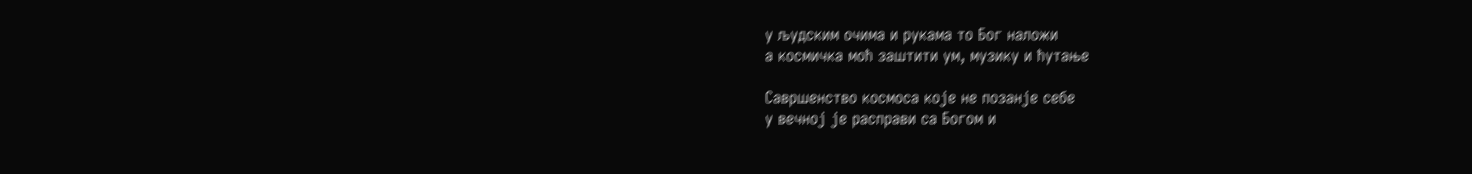у људским очима и рукама то Бог наложи
а космичка моћ заштити ум, музику и ћутање

Савршенство космоса које не позанје себе
у вечној је расправи са Богом и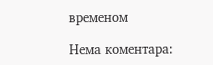временом

Нема коментара: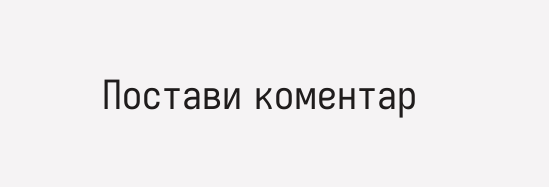Постави коментар